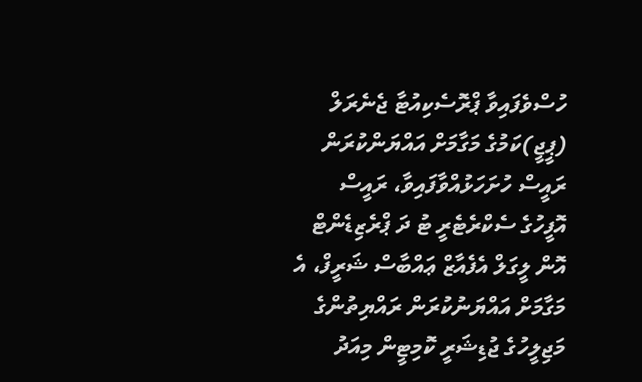ހުސްވެފައިވާ ޕްރޮސެކިއުޓާ ޖެނެރަލް (ޕީޖީ)ކަމުގެ މަގާމަށް އައްޔަންކުރަން ރައީސް ހުށަހަޅުއްވާފައިވާ، ރައީސް އޮފީހުގެ ސެކްރެޓެރީ ޓު ދަ ޕްރެޒިޑެންޓް އޮން ލީގަލް އެފެއާޒް ޢައްބާސް ޝަރީފް، އެ މަގާމަށް އައްޔަނުކުރަން ރައްޔިތުންގެ މަޖިލީހުގެ ޖުޑިޝަރީ ކޮމިޓީން މިއަދު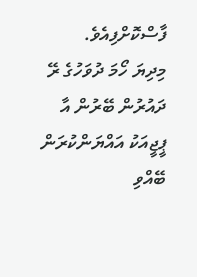ފާސްކޮށްފިއެވެ.
މިދިޔަ ހޯމަ ދުވަހުގެ ރޭ ދައުރުން ބޭރުން އާ ޕީޖީއަކު އައްޔަންކުރަން ބޭއްވި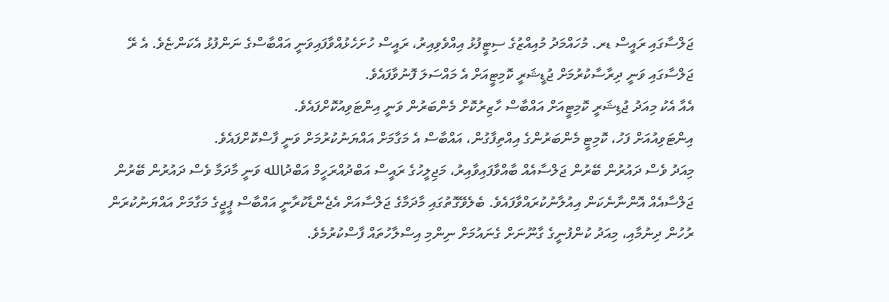ޖަލްސާގައި ރައީސް ޑރ. މުހައްމަދު މުއިއްޒުގެ ސިޓީފުޅު އިއްވެވިއިރު، ރައީސް ހުށަހެޅުއްވާފައިވަނީ އައްބާސްގެ ނަންފުޅު އެކަންޏެވެ. އެ ރޭ ޖަލްސާގައި ވަނީ ދިރާސާކުރުމަށް ޖުޑީޝަރީ ކޮމިޓީއަށް އެ މައްސަލަ ފޮނުވާފައެވެ.
އެއާ އެކު މިއަދު ޖުޑިޝަރީ ކޮމިޓީއަށް އައްބާސް ހާޒިރުކޮށް މެންބަރުން ވަނީ އިންޓަވިއުކޮށްފައެވެ.
އިންޓަވިއުއަށް ފަހު، ކޮމިޓީ މެންބަރުންގެ އިއްތިފާގުން، އައްބާސް އެ މަގާމަށް އައްޔަނުކުރުމަށް ވަނީ ފާސްކޮށްފައެވެ.
މިއަދު ވެސް ދައުރުން ބޭރުން ޖަލްސާއެއް ބާއްވާފައިވާއިރު، މަޖިލީހުގެ ރައީސް އަބްދުއްރަހީމް އަބްދުالله ވަނީ މާދަމާ ވެސް ދައުރުން ބޭރުން ޖަލްސާއެއް އޮންނާނެކަން އިއުލާނުކުރައްވާފައެވެ. ބެލެވޭގޮތުގައި މާދަމާގެ ޖަލްސާއަށް އެޖެންޑާކުރާނީ އައްބާސް ޕީޖީގެ މަގާމަށް އައްޔަނުކުރަން ރުހުން ދިނުމާއި، މިއަދު ކުންފުނީގެ ގާނޫނަށް ގެނައުމަށް ނިންމި އިސްލާހުތައް ފާސްކުރުމެވެ.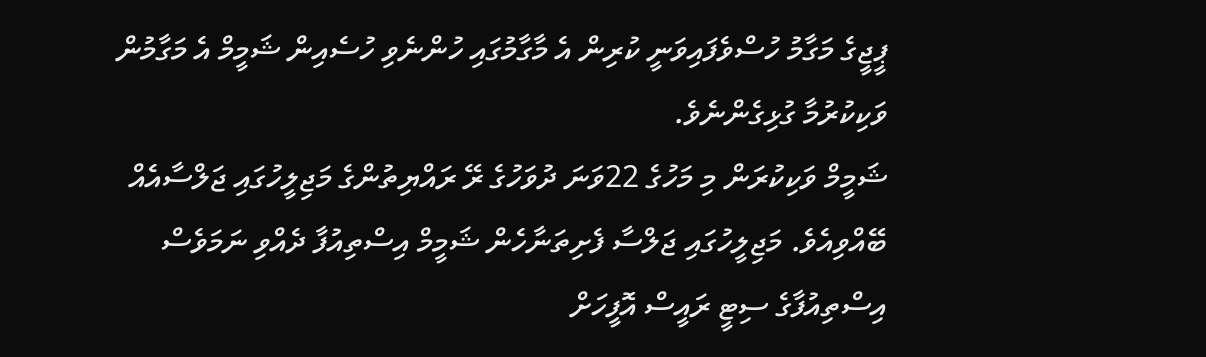ޕީޖީގެ މަގާމު ހުސްވެފައިވަނީ ކުރިން އެ މާގާމުގައި ހުންނެވި ހުސެއިން ޝަމީމް އެ މަގާމުން ވަކިކުރުމާ ގުޅިގެންނެވެ.
ޝަމީމް ވަކިކުރަން މި މަހުގެ 22ވަނަ ދުވަހުގެ ރޭ ރައްޔިތުންގެ މަޖިލީހުގައި ޖަލްސާއެއް ބޭއްވިއެވެ. މަޖިލީހުގައި ޖަލްސާ ފެށިތަނާހެން ޝަމީމް އިސްތިއުފާ ދެއްވި ނަމަވެސް އިސްތިއުފާގެ ސިޓީ ރައީސް އޮފީހަށް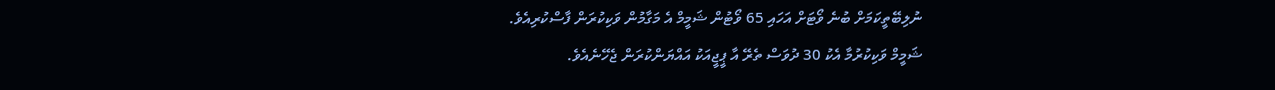ނުލިބޭތީކަމަށް ބުނެ ވޯޓަށް އަހައި 65 ވޯޓުން ޝަމީމް އެ މަގާމުން ވަކިކުރަން ފާސްކުރިއެވެ.
ޝަމީމް ވަކިކުރުމާ އެކު 30 ދުވަސް ތެރޭ އާ ޕީޖީއަކު އައްޔަންކުރަން ޖެހޭނެއެވެ.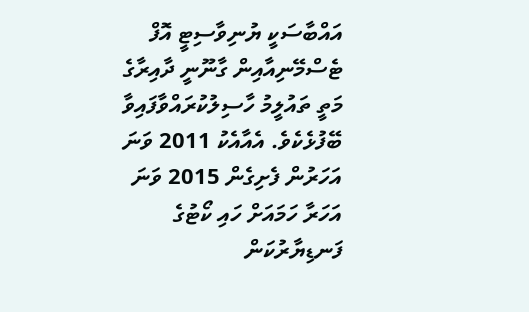އައްބާސަކީ ޔުނިވާސިޓީ އޮފް ޓެސްމޭނިއާއިން ގާނޫނީ ދާއިރާގެ މަތީ ތައުލީމު ހާސިލުކުރައްވާފައިވާ ބޭފުޅެކެވެ. އެއާއެކު 2011 ވަނަ އަހަރުން ފެށިގެން 2015 ވަނަ އަހަރާ ހަމައަށް ހައި ކޯޓުގެ ފަނޑިޔާރުކަން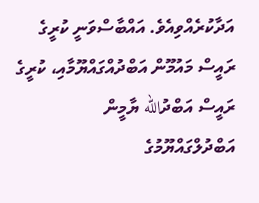އަދާކުރެއްވިއެވެ. އައްބާސްވަނީ ކުރީގެ ރައީސް މައުމޫން އަބްދުއްގައްޔޫމާއި، ކުރީގެ ރައީސް އަބްދުالله ޔާމީން އަބްދުލްގައްޔޫމުގެ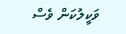ވަކީލުކަން ވެސް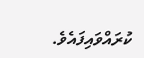ކުރައްވައިފައެވެ.